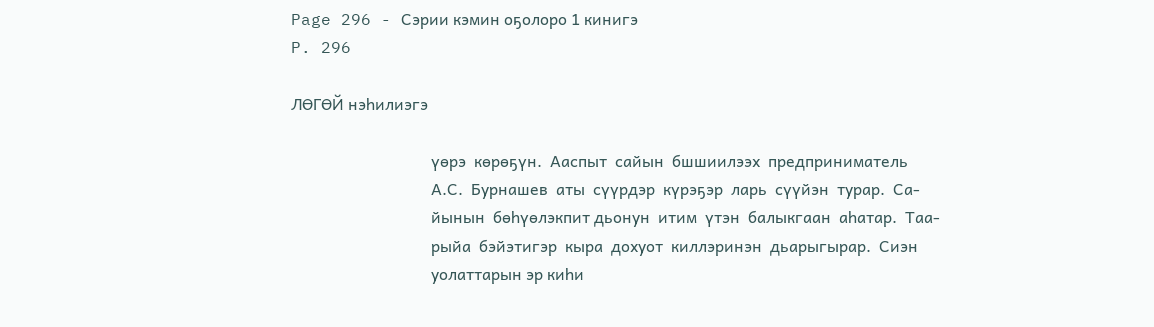Page 296 - Сэрии кэмин оҕолоро 1 кинигэ
P. 296

ЛӨГӨЙ нэһилиэгэ

                                   үөрэ  көрөҕүн.  Ааспыт  сайын  бшшиилээх  предприниматель
                                   А.С.  Бурнашев  аты  сүүрдэр  күрэҕэр  ларь  сүүйэн  турар.  Са-
                                   йынын  бөһүөлэкпит дьонун  итим  үтэн  балыкгаан  аһатар.  Таа-
                                   рыйа  бэйэтигэр  кыра  дохуот  киллэринэн  дьарыгырар.  Сиэн
                                   уолаттарын эр киһи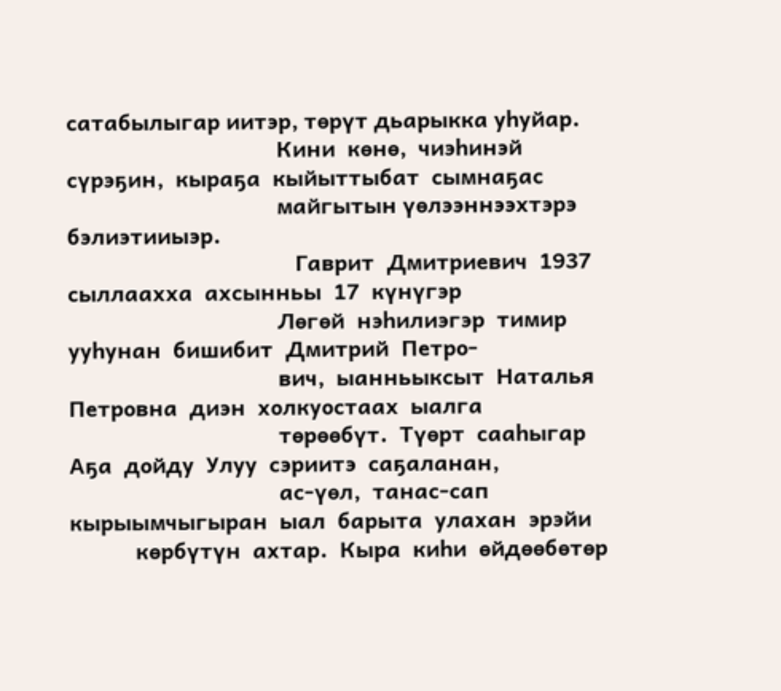сатабылыгар иитэр, төрүт дьарыкка уһуйар.
                                   Кини  көнө,  чиэһинэй  сүрэҕин,  кыраҕа  кыйыттыбат  сымнаҕас
                                   майгытын үөлээннээхтэрэ бэлиэтииыэр.
                                      Гаврит  Дмитриевич  1937  сыллаахха  ахсынньы  17  күнүгэр
                                   Лөгөй  нэһилиэгэр  тимир  ууһунан  бишибит  Дмитрий  Петро-
                                   вич,  ыанньыксыт  Наталья  Петровна  диэн  холкуостаах  ыалга
                                   төрөөбүт.  Түөрт  сааһыгар  Аҕа  дойду  Улуу  сэриитэ  саҕаланан,
                                   ас-үөл,  танас-сап  кырыымчыгыран  ыал  барыта  улахан  эрэйи
           көрбүтүн  ахтар.  Кыра  киһи  өйдөөбөтөр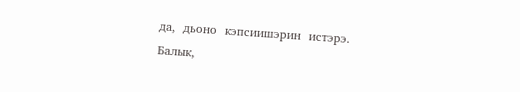да,  дьоно  кэпсиишэрин  истэрэ.  Балык,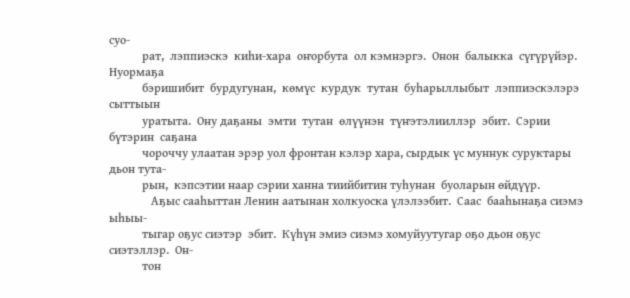суо-
           рат,  лэппиэскэ  киһи-хара  оҥорбута  ол кэмнэргэ.  Онон  балыкка  сүгүрүйэр.  Нуормаҕа
           бэришибит  бурдугунан,  көмүс  курдук  тутан  буһарыллыбыт  лэппиэскэлэрэ  сыттыын
           уратыта.  Ону даҕаны  эмти  тутан  өлүүнэн  түҥэтэлииллэр  эбит.  Сэрии  бүтэрин  саҕана
           чороччу улаатан эрэр уол фронтан кэлэр хара, сырдык үс муннук суруктары дьон тута-
           рын,  кэпсэтии наар сэрии ханна тиийбитин туһунан  буоларын өйдүүр.
              Аҕыс сааһыттан Ленин аатынан холкуоска үлэлээбит.  Саас  бааһынаҕа сиэмэ  ыһыы-
           тыгар оҕус сиэтэр  эбит.  Күһүн эмиэ сиэмэ хомуйуутугар оҕо дьон оҕус сиэтэллэр.  Он-
           тон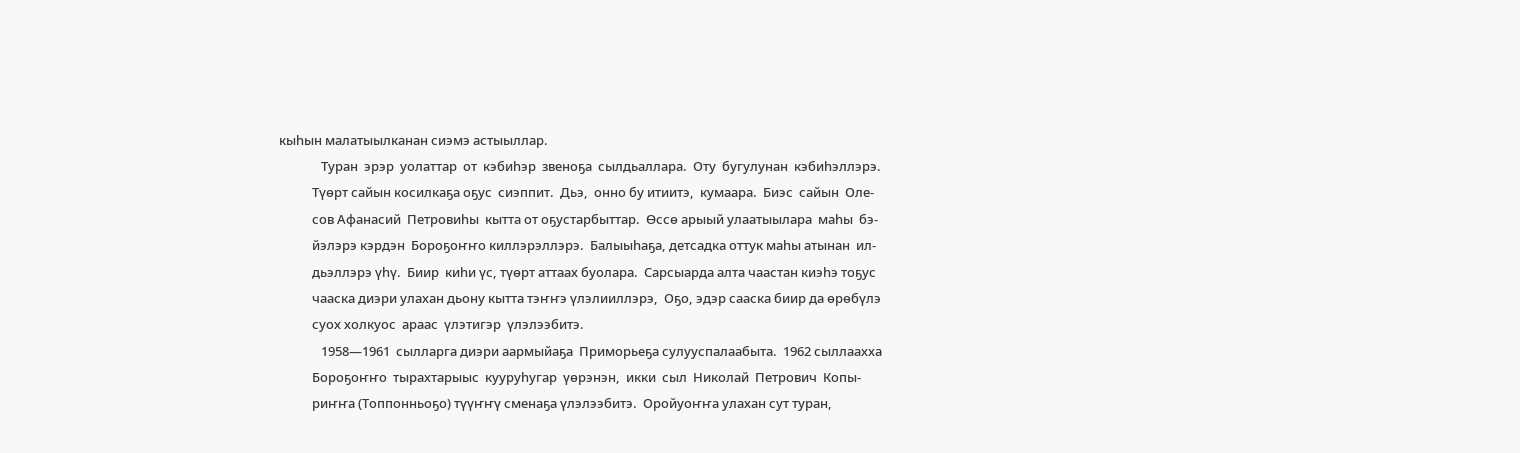кыһын малатыылканан сиэмэ астыыллар.
              Туран  эрэр  уолаттар  от  кэбиһэр  звеноҕа  сылдьаллара.  Оту  бугулунан  кэбиһэллэрэ.
           Түөрт сайын косилкаҕа оҕус  сиэппит.  Дьэ,  онно бу итиитэ,  кумаара.  Биэс  сайын  Оле-
           сов Афанасий  Петровиһы  кытта от оҕустарбыттар.  Өссө арыый улаатыылара  маһы  бэ-
           йэлэрэ кэрдэн  Бороҕоҥҥо киллэрэллэрэ.  Балыыһаҕа, детсадка оттук маһы атынан  ил-
           дьэллэрэ үһү.  Биир  киһи үс, түөрт аттаах буолара.  Сарсыарда алта чаастан киэһэ тоҕус
           чааска диэри улахан дьону кытта тэҥҥэ үлэлииллэрэ,  Оҕо, эдэр сааска биир да өрөбүлэ
           суох холкуос  араас  үлэтигэр  үлэлээбитэ.
              1958—1961  сылларга диэри аармыйаҕа  Приморьеҕа сулууспалаабыта.  1962 сыллаахха
           Бороҕоҥҥо  тырахтарыыс  кууруһугар  үөрэнэн,  икки  сыл  Николай  Петрович  Копы-
           риҥҥа (Топпонньоҕо) түүҥҥү сменаҕа үлэлээбитэ.  Оройуоҥҥа улахан сут туран,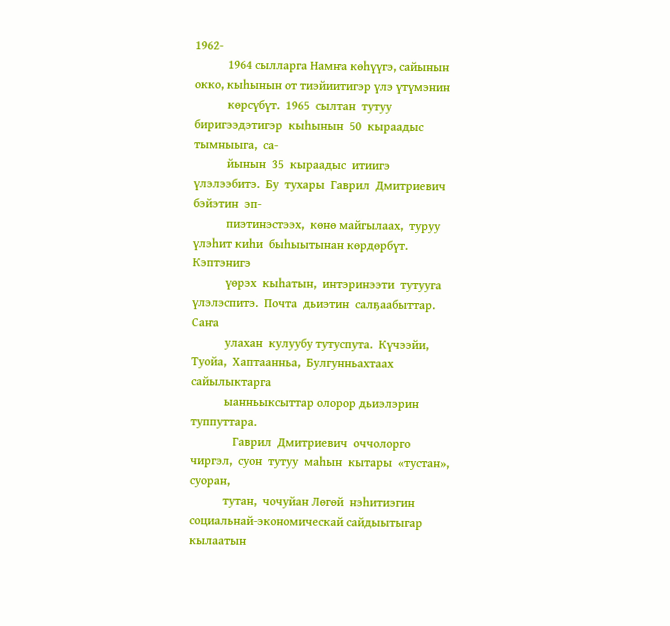1962-
           1964 сылларга Намҥа көһүүгэ, сайынын окко, кыһынын от тиэйиитигэр үлэ үтүмэнин
           көрсүбүт.  1965  сылтан  тутуу  биригээдэтигэр  кыһынын  50  кыраадыс  тымныыга,  са-
           йынын  35  кыраадыс  итиигэ  үлэлээбитэ.  Бу  тухары  Гаврил  Дмитриевич  бэйэтин  эп-
           пиэтинэстээх,  көнө майгылаах,  туруу үлэһит киһи  быһыытынан көрдөрбүт.  Кэптэнигэ
           үөрэх  кыһатын,  интэринээти  тутууга  үлэлэспитэ.  Почта  дьиэтин  салҕаабыттар.  Саҥа
           улахан  кулуубу тутуспута.  Күчээйи,  Туойа,  Хаптаанньа,  Булгунньахтаах сайылыктарга
           ыанньыксыттар олорор дьиэлэрин туппуттара.
              Гаврил  Дмитриевич  оччолорго  чиргэл,  суон  тутуу  маһын  кытары  «тустан»,  суоран,
           тутан,  чочуйан Лөгөй  нэһитиэгин  социальнай-экономическай сайдыытыгар кылаатын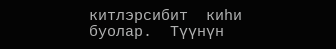китлэрсибит  киһи  буолар.  Түүнүн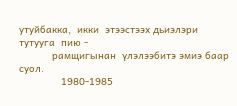утуйбакка,  икки  этээстээх дьиэлэри  тутууга  пию -
           рамщигынан  үлэлээбитэ эмиэ баар суол.
              1980-1985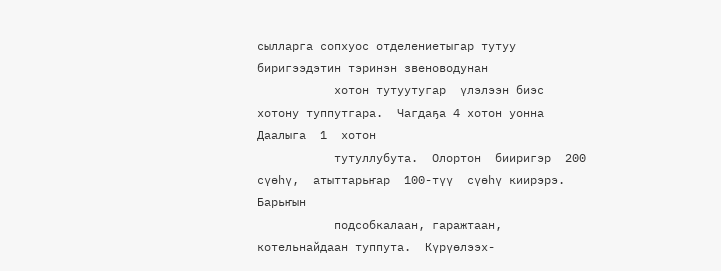сылларга сопхуос отделениетыгар тутуу биригээдэтин тэринэн звеноводунан
           хотон тутуутугар  үлэлээн биэс хотону туппутгара.  Чагдаҕа 4 хотон уонна Даалыга  1  хотон
           тутуллубута.  Олортон  бииригэр  200  сүөһү,  атыттарьҥар  100-түү  сүөһү киирэрэ.  Барьҥын
           подсобкалаан, гаражтаан, котельнайдаан туппута.  Күрүөлээх-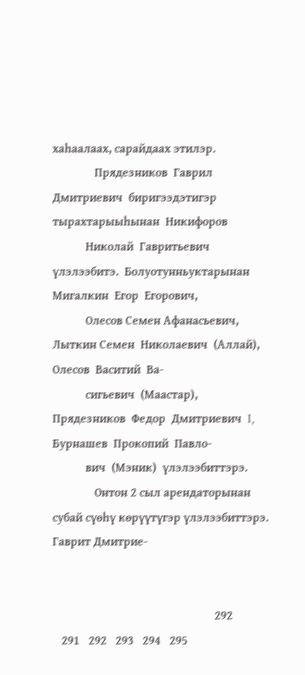хаһаалаах, сарайдаах этилэр.
              Прядезников  Гаврил  Дмитриевич  биригээдэтигэр  тырахтарыыһынан  Никифоров
           Николай  Гавритьевич  үлэлээбитэ.  Болуотунньуктарынан  Мигалкин  Егор  Егорович,
           Олесов Семен Афанасьевич, Лыткин Семен  Николаевич  (Аллай),  Олесов  Васитий  Ва-
           сигьевич  (Маастар),  Прядезников  Федор  Дмитриевич  I,  Бурнашев  Прокопий  Павло-
           вич  (Мэник)  үлэлээбиттэрэ.
              Онтон 2 сыл арендаторынан субай сүөһү көрүүтүгэр үлэлээбиттэрэ. Гаврит Дмитрие-


                                                      292
   291   292   293   294   295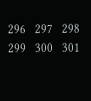296   297   298   299   300   301